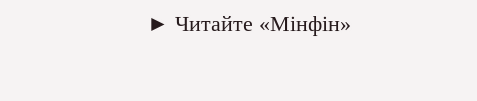► Читайте «Мінфін»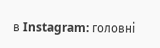в Instagram: головні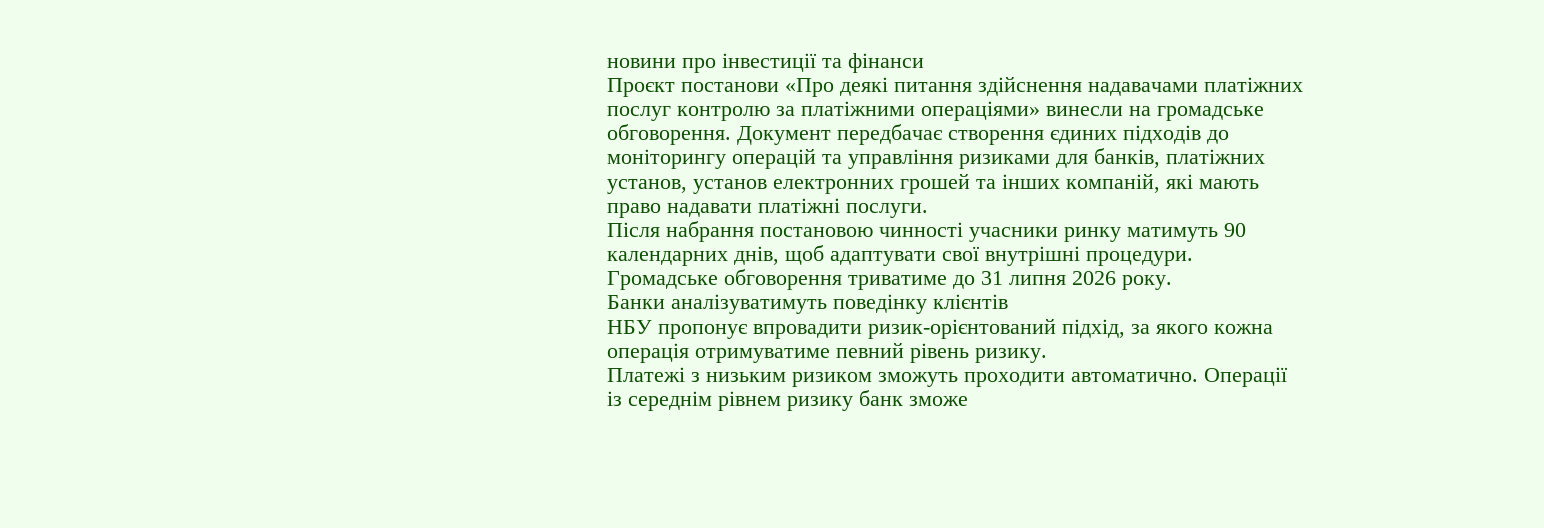новини про інвестиції та фінанси
Проєкт постанови «Про деякі питання здійснення надавачами платіжних послуг контролю за платіжними операціями» винесли на громадське обговорення. Документ передбачає створення єдиних підходів до моніторингу операцій та управління ризиками для банків, платіжних установ, установ електронних грошей та інших компаній, які мають право надавати платіжні послуги.
Після набрання постановою чинності учасники ринку матимуть 90 календарних днів, щоб адаптувати свої внутрішні процедури. Громадське обговорення триватиме до 31 липня 2026 року.
Банки аналізуватимуть поведінку клієнтів
НБУ пропонує впровадити ризик-орієнтований підхід, за якого кожна операція отримуватиме певний рівень ризику.
Платежі з низьким ризиком зможуть проходити автоматично. Операції із середнім рівнем ризику банк зможе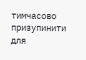тимчасово призупинити для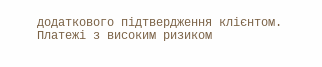додаткового підтвердження клієнтом. Платежі з високим ризиком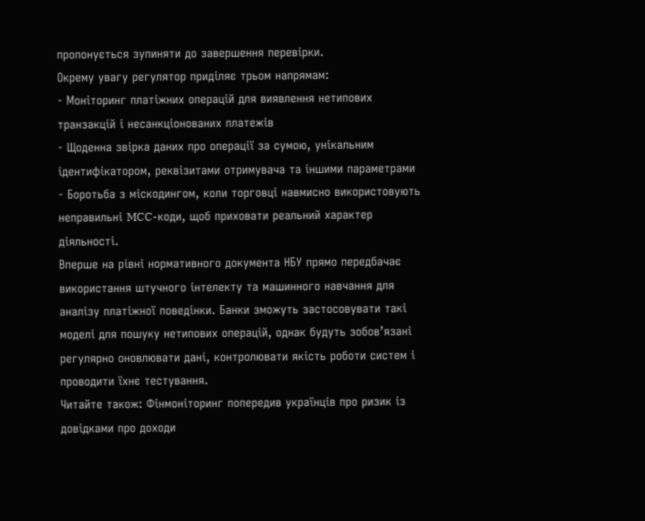пропонується зупиняти до завершення перевірки.
Окрему увагу регулятор приділяє трьом напрямам:
- Моніторинг платіжних операцій для виявлення нетипових транзакцій і несанкціонованих платежів
- Щоденна звірка даних про операції за сумою, унікальним ідентифікатором, реквізитами отримувача та іншими параметрами
- Боротьба з міскодингом, коли торговці навмисно використовують неправильні MCC-коди, щоб приховати реальний характер діяльності.
Вперше на рівні нормативного документа НБУ прямо передбачає використання штучного інтелекту та машинного навчання для аналізу платіжної поведінки. Банки зможуть застосовувати такі моделі для пошуку нетипових операцій, однак будуть зобов’язані регулярно оновлювати дані, контролювати якість роботи систем і проводити їхнє тестування.
Читайте також: Фінмоніторинг попередив українців про ризик із довідками про доходи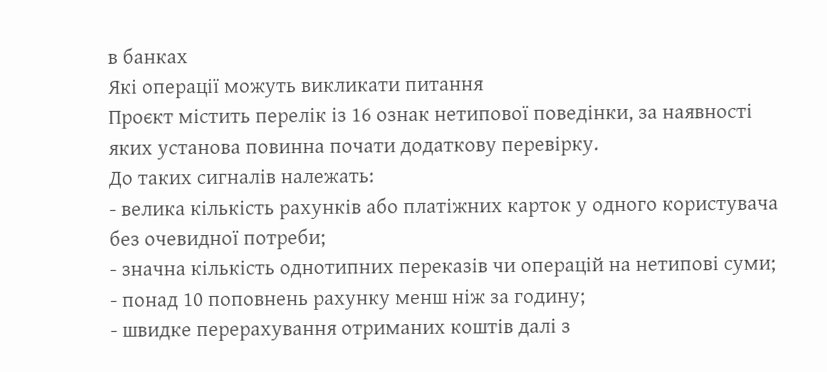в банках
Які операції можуть викликати питання
Проєкт містить перелік із 16 ознак нетипової поведінки, за наявності яких установа повинна почати додаткову перевірку.
До таких сигналів належать:
- велика кількість рахунків або платіжних карток у одного користувача без очевидної потреби;
- значна кількість однотипних переказів чи операцій на нетипові суми;
- понад 10 поповнень рахунку менш ніж за годину;
- швидке перерахування отриманих коштів далі з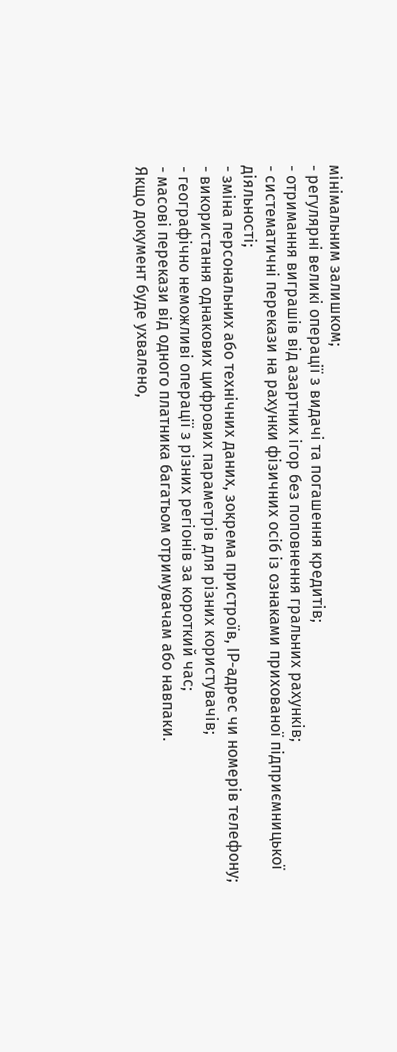мінімальним залишком;
- регулярні великі операції з видачі та погашення кредитів;
- отримання виграшів від азартних ігор без поповнення гральних рахунків;
- систематичні перекази на рахунки фізичних осіб із ознаками прихованої підприємницької діяльності;
- зміна персональних або технічних даних, зокрема пристроїв, IP-адрес чи номерів телефону;
- використання однакових цифрових параметрів для різних користувачів;
- географічно неможливі операції з різних регіонів за короткий час;
- масові перекази від одного платника багатьом отримувачам або навпаки.
Якщо документ буде ухвалено,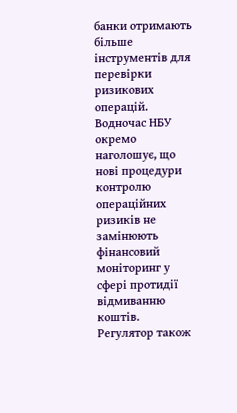банки отримають більше інструментів для перевірки ризикових операцій. Водночас НБУ окремо наголошує, що нові процедури контролю операційних ризиків не замінюють фінансовий моніторинг у сфері протидії відмиванню коштів.
Регулятор також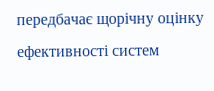передбачає щорічну оцінку ефективності систем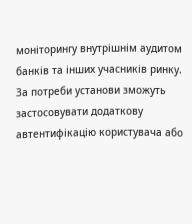моніторингу внутрішнім аудитом банків та інших учасників ринку.
За потреби установи зможуть застосовувати додаткову автентифікацію користувача або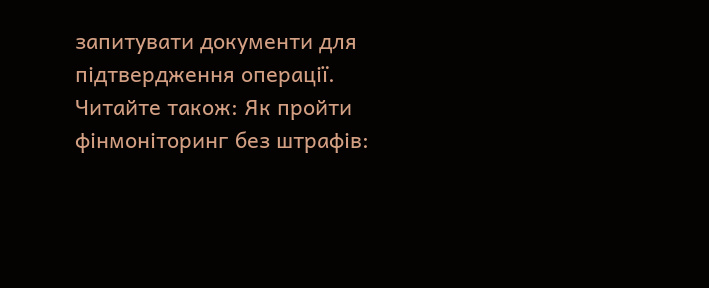запитувати документи для підтвердження операції.
Читайте також: Як пройти фінмоніторинг без штрафів: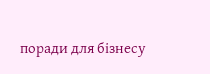поради для бізнесу